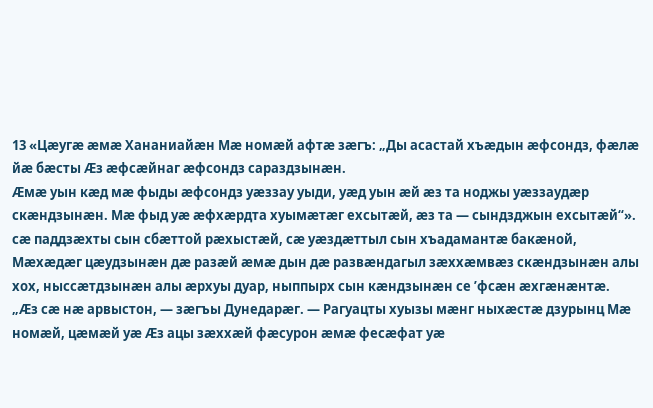13 «Цӕугӕ ӕмӕ Хананиайӕн Мӕ номӕй афтӕ зӕгъ: „Ды асастай хъӕдын ӕфсондз, фӕлӕ йӕ бӕсты Ӕз ӕфсӕйнаг ӕфсондз сараздзынӕн.
Ӕмӕ уын кӕд мӕ фыды ӕфсондз уӕззау уыди, уӕд уын ӕй ӕз та ноджы уӕззаудӕр скӕндзынӕн. Мӕ фыд уӕ ӕфхӕрдта хуымӕтӕг ехсытӕй, ӕз та — сындзджын ехсытӕй“».
сӕ паддзӕхты сын сбӕттой рӕхыстӕй, сӕ уӕздӕттыл сын хъадамантӕ бакӕной,
Мӕхӕдӕг цӕудзынӕн дӕ разӕй ӕмӕ дын дӕ развӕндагыл зӕххӕмвӕз скӕндзынӕн алы хох, ныссӕтдзынӕн алы ӕрхуы дуар, ныппырх сын кӕндзынӕн се ’фсӕн ӕхгӕнӕнтӕ.
„Ӕз сӕ нӕ арвыстон, — зӕгъы Дунедарӕг. — Рагуацты хуызы мӕнг ныхӕстӕ дзурынц Мӕ номӕй, цӕмӕй уӕ Ӕз ацы зӕххӕй фӕсурон ӕмӕ фесӕфат уӕ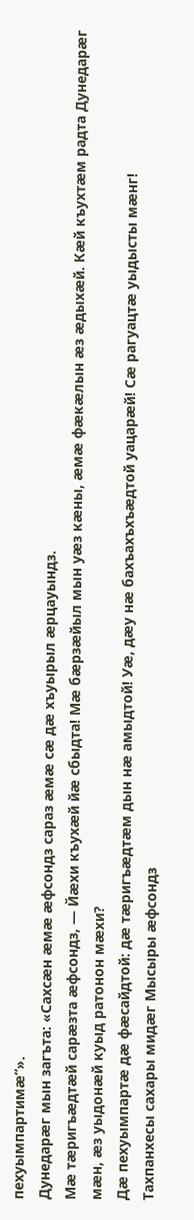пехуымпартимӕ“».
Дунедарӕг мын загъта: «Сахсӕн ӕмӕ ӕфсондз сараз ӕмӕ сӕ дӕ хъуырыл ӕрцауындз.
Мӕ тӕригъӕдтӕй сарӕзта ӕфсондз, — Йӕхи къухӕй йӕ сбыдта! Мӕ бӕрзӕйыл мын уӕз кӕны, ӕмӕ фӕкӕлын ӕз ӕдыхӕй. Кӕй къухтӕм радта Дунедарӕг мӕн, ӕз уыдонӕй куыд ратонон мӕхи?
Дӕ пехуымпартӕ дӕ фӕсайдтой: дӕ тӕригъӕдтӕм дын нӕ амыдтой! Уӕ, дӕу нӕ бахъахъхъӕдтой уацарӕй! Сӕ рагуацтӕ уыдысты мӕнг!
Тахпанхесы сахары мидӕг Мысыры ӕфсондз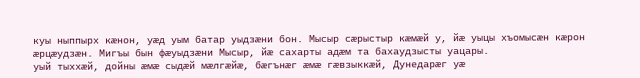куы ныппырх кӕнон, уӕд уым батар уыдзӕни бон. Мысыр сӕрыстыр кӕмӕй у, йӕ уыцы хъомысӕн кӕрон ӕрцӕудзӕн. Мигъы бын фӕуыдзӕни Мысыр, йӕ сахарты адӕм та бахаудзысты уацары.
уый тыххӕй, дойны ӕмӕ сыдӕй мӕлгӕйӕ, бӕгънӕг ӕмӕ гӕвзыккӕй, Дунедарӕг уӕ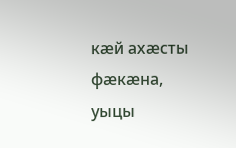кӕй ахӕсты фӕкӕна, уыцы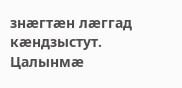знӕгтӕн лӕггад кӕндзыстут. Цалынмӕ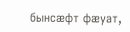бынсӕфт фӕуат,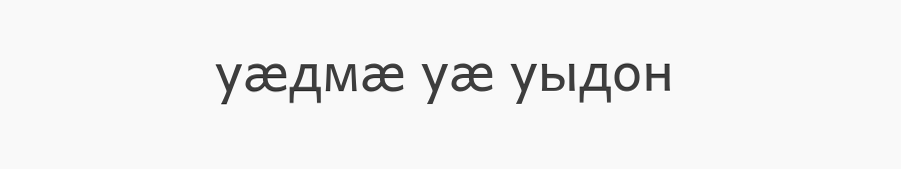уӕдмӕ уӕ уыдон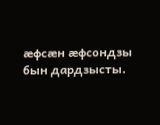ӕфсӕн ӕфсондзы бын дардзысты.